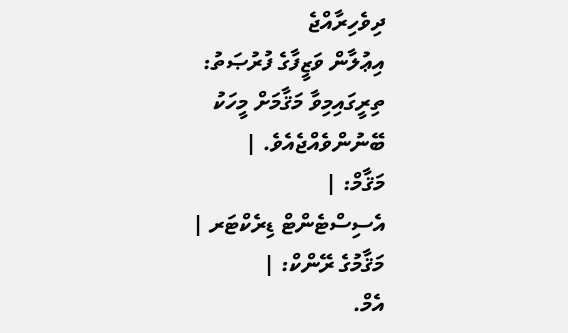ދިވެހިރާއްޖެ
އިޢުލާން ވަޒީފާގެ ފުރުޞަތު: ތިރީގައިމިވާ މަޤާމަށް މީހަކު ބޭނުންވެއްޖެއެވެ. |
މަޤާމް: |
އެސިސްޓެންޓް ޑިރެކްޓަރ |
މަޤާމުގެ ރޭންކް: |
އެމް.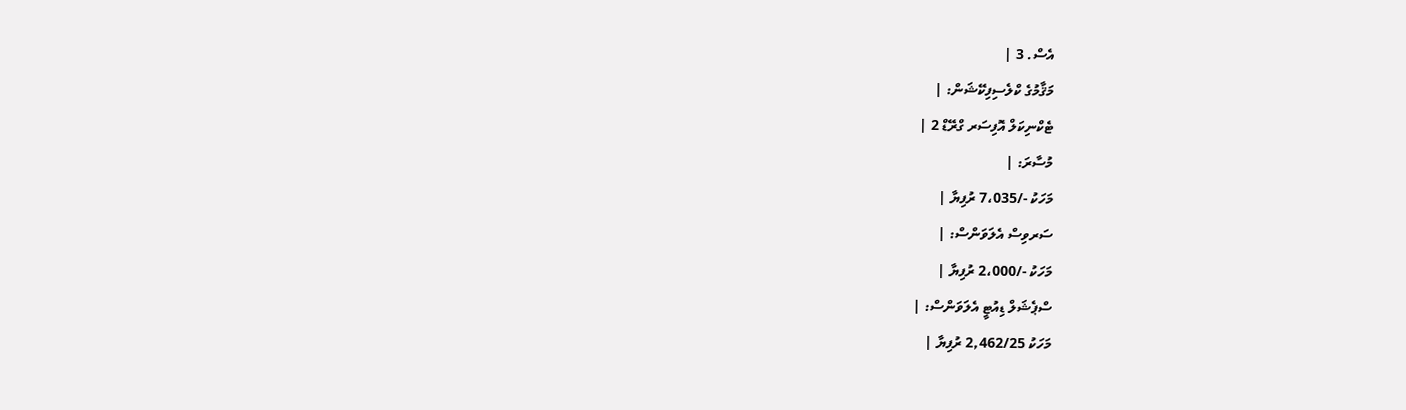އެސް. 3 |
މަޤާމުގެ ކްލެސިފިކޭޝަން: |
ޓެކްނިކަލް އޮފިސަރ ގްރޭޑް 2 |
މުސާރަ: |
މަހަކު -/7،035 ރުފިޔާ |
ސަރވިސް އެލަވަންސް: |
މަހަކު -/2،000 ރުފިޔާ |
ސްޕެޝަލް ޑިއުޓީ އެލަވަންސް: |
މަހަކު 2,462/25 ރުފިޔާ |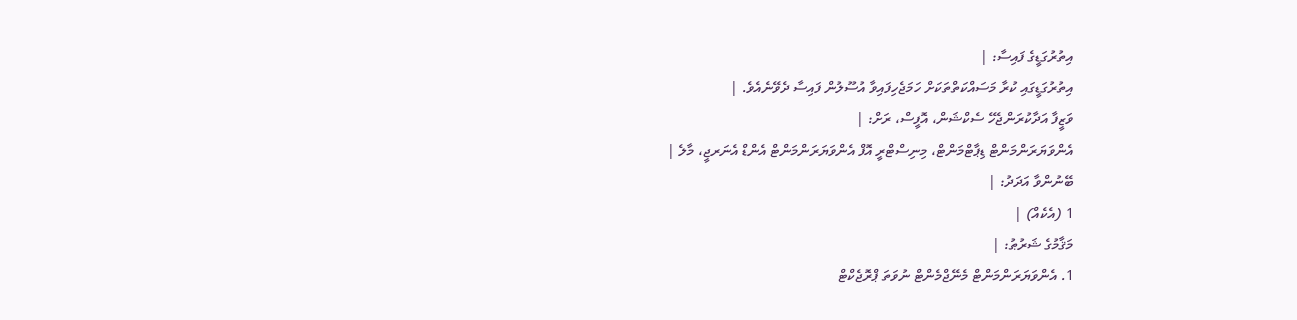އިތުރުގަޑީގެ ފައިސާ: |
އިތުރުގަޑީގައި ކުރާ މަސައްކަތްތަކަށް ހަމަޖެހިފައިވާ އުސޫލުން ފައިސާ ދެވޭނެއެވެ. |
ވަޒީފާ އަދާކުރަންޖެހޭ ސެކްޝަން، އޮފީސް، ރަށް: |
އެންވަޔަރަންމަންޓް ޑިޕާޓްމަންޓް، މިނިސްޓްރީ އޮފް އެންވަޔަރަންމަންޓް އެންޑް އެނަރޖީ، މާލެ |
ބޭނުންވާ އަދަދު: |
1 (އެކެއް) |
މަޤާމުގެ ޝަރުޠު: |
1. އެންވަޔަރަންމަންޓް މެނޭޖްމެންޓް ނުވަތަ ޕްރޮޖެކްޓް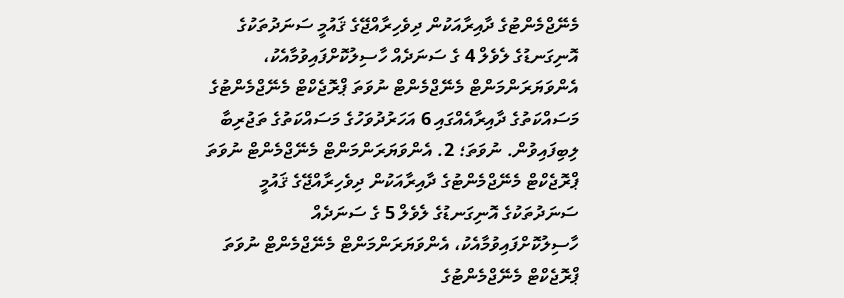މެނޭޖްމެންޓުގެ ދާއިރާއަކުން ދިވެހިރާއްޖޭގެ ޤައުމީ ސަނަދުތަކުގެ އޮނިގަނޑުގެ ލެވެލް 4 ގެ ސަނަދެއް ހާސިލުކޮށްފައިވުމާއެކު، އެންވަޔަރަންމަންޓް މެނޭޖްމެންޓް ނުވަތަ ޕްރޮޖެކްޓް މެނޭޖްމެންޓުގެ މަސައްކަތުގެ ދާއިރާއެއްގައި 6 އަހަރުދުވަހުގެ މަސައްކަތުގެ ތަޖުރިބާ ލިބިފައިވުން. ނުވަތަ؛ 2. އެންވަޔަރަންމަންޓް މެނޭޖްމެންޓް ނުވަތަ ޕްރޮޖެކްޓް މެނޭޖްމެންޓުގެ ދާއިރާއަކުން ދިވެހިރާއްޖޭގެ ޤައުމީ ސަނަދުތަކުގެ އޮނިގަނޑުގެ ލެވެލް 5 ގެ ސަނަދެއް ހާސިލުކޮށްފައިވުމާއެކު، އެންވަޔަރަންމަންޓް މެނޭޖްމެންޓް ނުވަތަ ޕްރޮޖެކްޓް މެނޭޖްމެންޓުގެ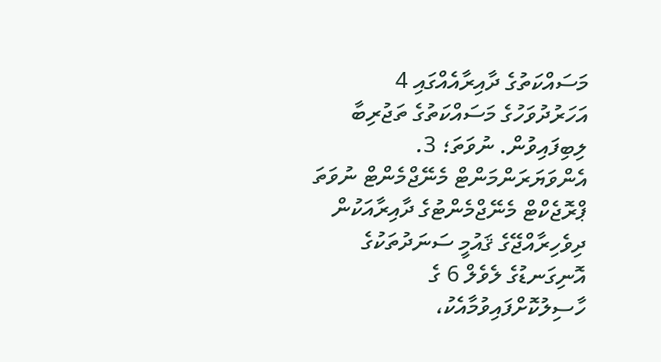މަސައްކަތުގެ ދާއިރާއެއްގައި 4 އަހަރުދުވަހުގެ މަސައްކަތުގެ ތަޖުރިބާ ލިބިފައިވުން. ނުވަތަ؛ 3. އެންވަޔަރަންމަންޓް މެނޭޖްމެންޓް ނުވަތަ ޕްރޮޖެކްޓް މެނޭޖްމެންޓުގެ ދާއިރާއަކުން ދިވެހިރާއްޖޭގެ ޤައުމީ ސަނަދުތަކުގެ އޮނިގަނޑުގެ ލެވެލް 6 ގެ ހާސިލުކޮށްފައިވުމާއެކު،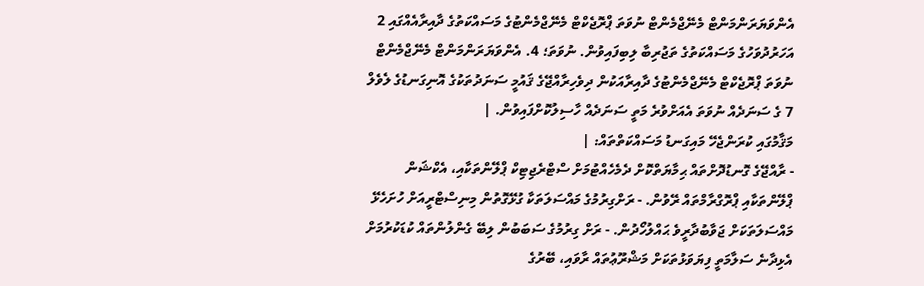އެންވަޔަރަންމަންޓް މެނޭޖްމެންޓް ނުވަތަ ޕްރޮޖެކްޓް މެނޭޖްމެންޓުގެ މަސައްކަތުގެ ދާއިރާއެއްގައި 2 އަހަރުދުވަހުގެ މަސައްކަތުގެ ތަޖުރިބާ ލިބިފައިވުން. ނުވަތަ؛ 4. އެންވަޔަރަންމަންޓް މެނޭޖްމެންޓް ނުވަތަ ޕްރޮޖެކްޓް މެނޭޖްމެންޓުގެ ދާއިރާއަކުން ދިވެހިރާއްޖޭގެ ޤައުމީ ސަނަދުތަކުގެ އޮނިގަނޑުގެ ލެވެލް 7 ގެ ސަނަދެއް ނުވަތަ އެއަށްވުރެ މަތީ ސަނަދެއް ހާސިލުކޮށްފައިވުން. |
މަޤާމުގައި ކުރަންޖެހޭ މައިގަނޑު މަސައްކަތްތައް: |
- ރާއްޖޭގެ ގޮނޑުދޮށްތައް ޙިމާޔަތްކޮށް ދެމެހެއްޓުމަށް ސްޓްރެޖިޓިކް ޕްލޭންތަކާއި، އެކްޝަން ޕްލޭންތަކާއި ޕްރޮގްރާމްތައް ރޭވުން. - ރަށްގިރުމުގެ މައްސަލަތަކާ ގުޅޭގޮތުން މިނިސްޓްރީއަށް ހުށަހެޅޭ މައްސަލަތަކަށް ޖަވާބުދާރީވެ ޙައްލުހޯދުން. - ރަށް ގިރުމުގެ ސަބަބުން ލިބޭ ގެންލުންތައް ކުޑަކުރުމަށް އެޅިދާނެ ސަލާމަތީ ފިޔަވަޅުތަކަށް މަޝްރޫޢުތައް ރާވައި، ބޭރުގެ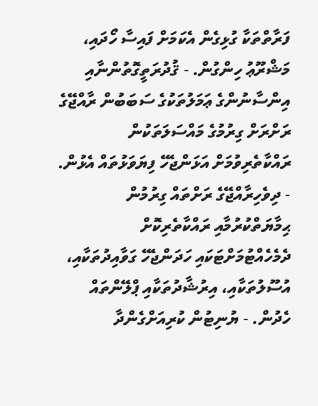ފަރާތްތަކާ ގުޅިގެން އެކަމަށް ފައިސާ ހޯދައި، މަޝްރޫޢު ހިންގުން. - ޤުދުރަތީގޮތުންނާއި އިންސާނުންގެ ޢަމަލުތަކުގެ ސަބަބުން ރާއްޖޭގެ ރަށްރަށް ގިރުމުގެ މައްސަލަތަކުން ރައްކާތެރިވުމަށް އަޅަންޖެހޭ ފިޔަވަޅުތައް އެޅުން. - ދިވެހިރާއްޖޭގެ ރަށްތައް ގިރުމުން ޙިމާޔަތްކުރުމާއި ރައްކާތެރިކޮށް ދެމެހެއްޓުމަށްޓަކައި ހަދަންޖެހޭ ގަވާއިދުތަކާއި، އުސޫލުތަކާއި، އިރުޝާދުތަކާއި ޕްލޭންތައް ހެދުން. - ޔުނިޓުން ކުރިއަށްގެންދާ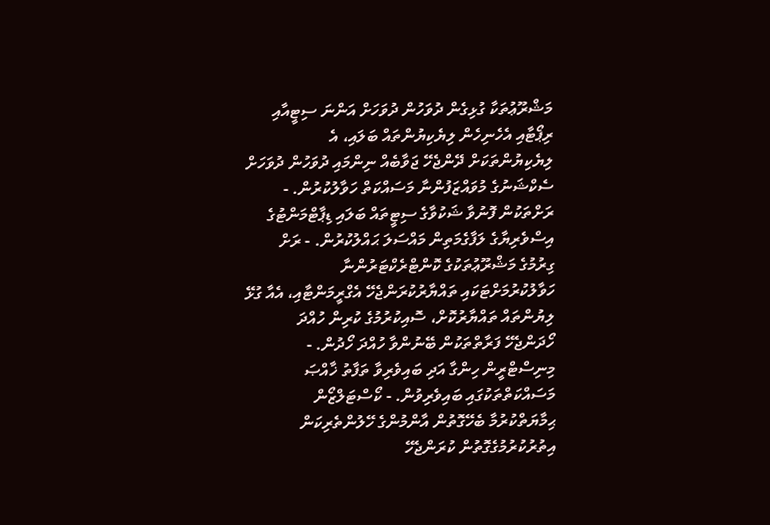މަޝްރޫޢުތަކާ ގުޅިގެން ދުވަހުން ދުވަހަށް އަންނަ ސިޓީއާއި ރިޕޯޓާއި އެހެނިހެން ލިޔެކިޔުންތައް ބަލައި، އެ ލިޔެކިޔުންތަކަށް ދޭންޖެހޭ ޖަވާބެއް ނިންމައި ދުވަހުން ދުވަހަށް ސެކްޝަނުގެ މުވައްޒަފުންނާ މަސައްކަތް ހަވާލުކުރުން. - ރަށްތަކުން ފޮނުވާ ޝަކުވާގެ ސިޓީތައް ބަލައި ޑިޕާޓްމަންޓުގެ އިސްވެރިޔާގެ ލަފާގެމަތިން މައްސަލަ ޙައްލުކުރުން. - ރަށް ގިރުމުގެ މަޝްރޫޢުތަކުގެ ކޮންޓްރެކްޓަރުންނާ ހަވާލުކުރުމަށްޓަކައި ތައްޔާރުކުރަންޖެހޭ އެގްރީމަންޓާއި، އެއާ ގުޅޭ ލިޔުންތައް ތައްޔާރުކޮށް، ސޮއިކުރުމުގެ ކުރިން ހުއްދަ ހޯދަންޖެހޭ ފަރާތްތަކުން ބޭނުންވާ ހުއްދަ ހޯދުން. - މިނިސްޓްރީން ހިންގާ އަދި ބައިވެރިވާ ތަފާތު ޚާއްޞަ މަސައްކަތްތަކުގައި ބައިވެރިވުން. - ކޯސްޓަލްޒޯން ޙިމާޔަތްކުރުމާ ބެހޭގޮތުން އާންމުންގެ ހޭލުންތެރިކަން އިތުރުކުރުމުގެގޮތުން ކުރަންޖެހޭ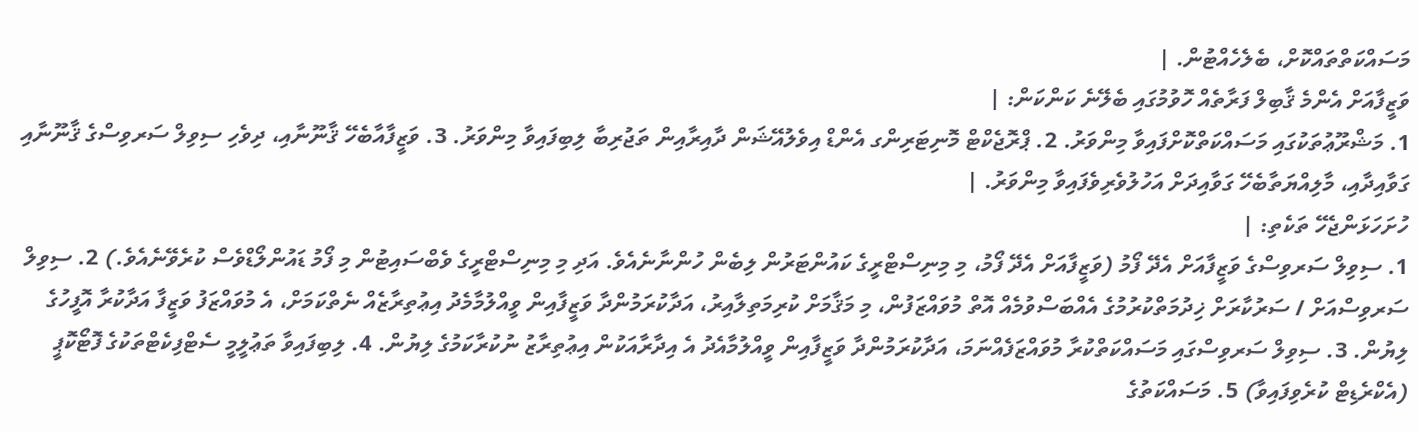މަސައްކަތްތައްކޮށް، ބެލެހެއްޓުން. |
ވަޒީފާއަށް އެންމެ ޤާބިލް ފަރާތެއް ހޮވުމުގައި ބެލޭނެ ކަންކަން: |
1. މަޝްރޫޢުތަކުގައި މަސައްކަތްކޮށްފައިވާ މިންވަރު. 2. ޕްރޮޖެކްޓް މޮނިޓަރިންގ އެންޑް އިވެލުއޭޝަން ދާއިރާއިން ތަޖުރިބާ ލިބިފައިވާ މިންވަރު. 3. ވަޒީފާއާބެހޭ ޤާނޫނާއި، ދިވެހި ސިވިލް ސަރވިސްގެ ޤާނޫނާއި ގަވާއިދާއި، މާލިއްޔަތާބެހޭ ގަވާއިދަށް އަހުލުވެރިވެފައިވާ މިންވަރު. |
ހުށަހަޅަންޖެހޭ ތަކެތި: |
1. ސިވިލް ސަރވިސްގެ ވަޒީފާއަށް އެދޭ ފޯމު (ވަޒީފާއަށް އެދޭ ފޯމު، މި މިނިސްޓްރީގެ ކައުންޓަރުން ލިބެން ހުންނާނެއެވެ. އަދި މި މިނިސްޓްރީގެ ވެބްސައިޓުން މި ފޯމު ޑައުންލޯޑްވެސް ކުރެވޭނެއެވެ.) 2. ސިވިލް ސަރވިސްއަށް / ސަރުކާރަށް ޚިދުމަތްކުރުމުގެ އެއްބަސްވުމެއް އޮތް މުވައްޒަފުން، މި މަޤާމަށް ކުރިމަތިލާއިރު، އަދާކުރަމުންދާ ވަޒީފާއިން ވީއްލުމާމެދު އިޢުތިރާޒެއް ނެތްކަމަށް، އެ މުވައްޒަފު ވަޒީފާ އަދާކުރާ އޮފީހުގެ ލިޔުން. 3. ސިވިލް ސަރވިސްގައި މަސައްކަތްކުރާ މުވައްޒަފެއްނަމަ، އަދާކުރަމުންދާ ވަޒީފާއިން ވީއްލުމާއެދު އެ އިދާރާއަކުން އިޢުތިރާޒު ނުކުރާކަމުގެ ލިޔުން. 4. ލިބިފައިވާ ތަޢުލީމީ ސެޓްފިކެޓްތަކުގެ ފޮޓޯކޮޕީ (އެކްރެޑިޓް ކުރެވިފައިވާ) 5. މަސައްކަތުގެ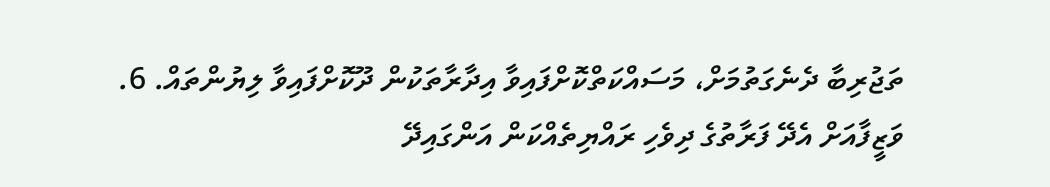ތަޖުރިބާ ދެނެގަތުމަށް، މަސައްކަތްކޮށްފައިވާ އިދާރާތަކުން ދޫކޮށްފައިވާ ލިޔުންތައް. 6. ވަޒީފާއަށް އެދޭ ފަރާތުގެ ދިވެހި ރައްޔިތެއްކަން އަންގައިދޭ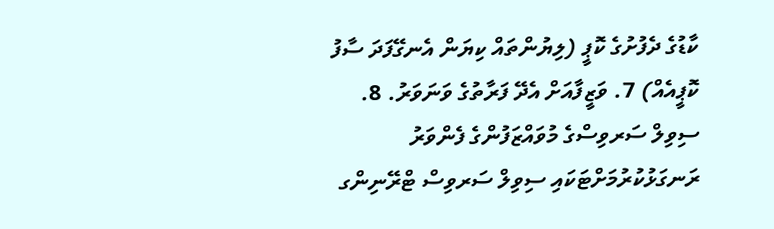ކާޑުގެ ދެފުށުގެ ކޮޕީ (ލިޔުންތައް ކިޔަން އެނގޭފަދަ ސާފު ކޮޕީއެއް) 7. ވަޒީފާއަށް އެދޭ ފަރާތުގެ ވަނަވަރު. 8. ސިވިލް ސަރވިސްގެ މުވައްޒަފުންގެ ފެންވަރު ރަނގަޅުކުރުމަށްޓަކައި ސިވިލް ސަރވިސް ޓްރޭނިންގ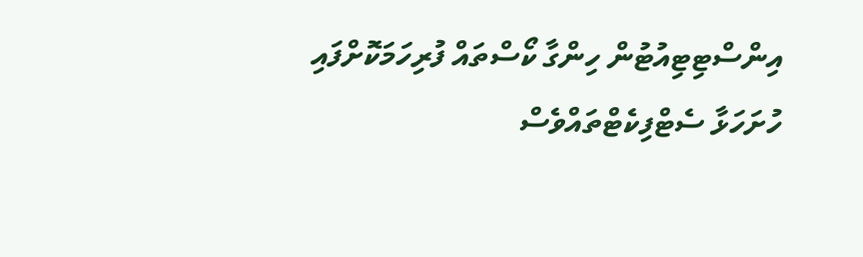އިންސްޓިޓިއުޓުން ހިންގާ ކޯސްތައް ފުރިހަމަކޮށްފައި ހުށަހަޅާ ސެޓްފިކެޓްތައްވެސް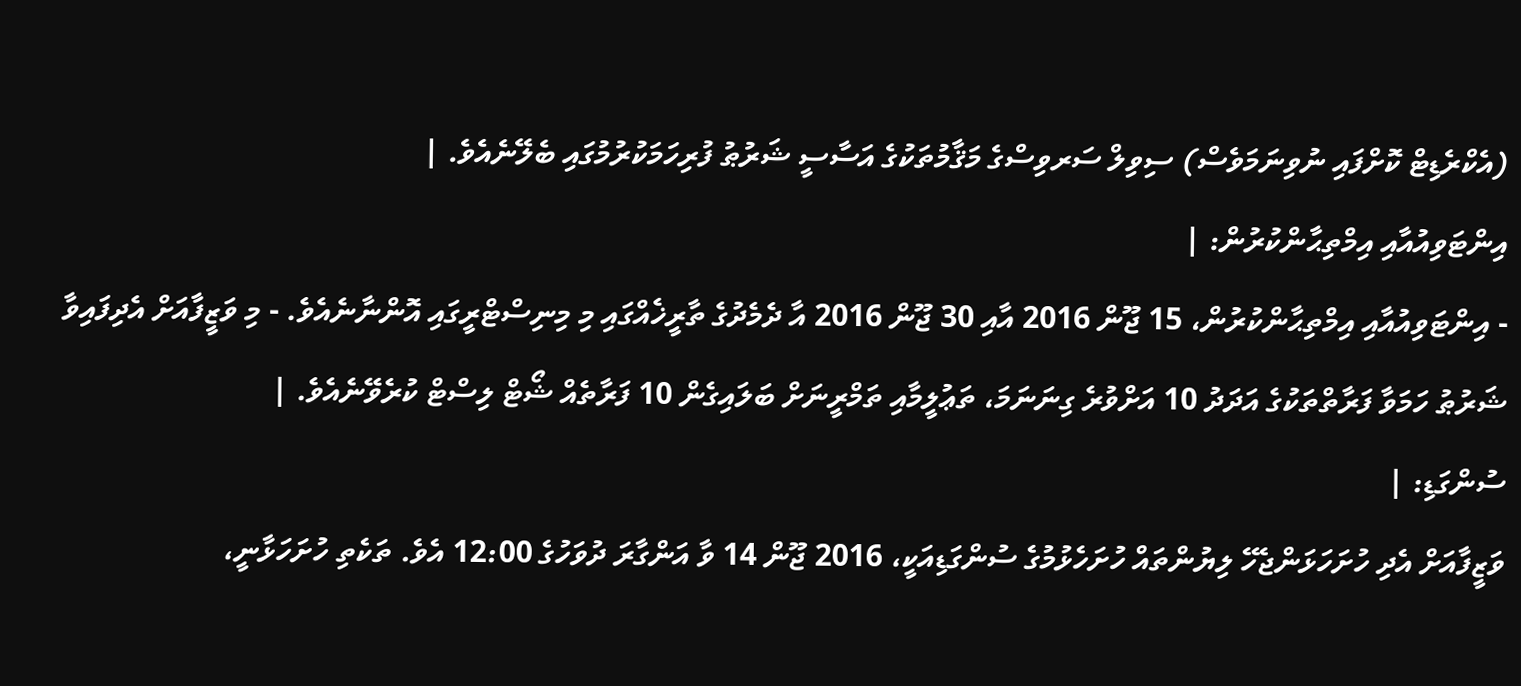(އެކްރެޑިޓް ކޮށްފައި ނުވިނަމަވެސް) ސިވިލް ސަރވިސްގެ މަޤާމުތަކުގެ އަސާސީ ޝަރުޠު ފުރިހަމަކުރުމުގައި ބެލޭނެއެވެ. |
އިންޓަވިއުއާއި އިމްތިޙާންކުރުން: |
- އިންޓަވިއުއާއި އިމްތިޙާންކުރުން، 15 ޖޫން 2016 އާއި 30 ޖޫން 2016 އާ ދެމެދުގެ ތާރީޚެއްގައި މި މިނިސްޓްރީގައި އޮންނާނެއެވެ. - މި ވަޒީފާއަށް އެދިފައިވާ ޝަރުޠު ހަމަވާ ފަރާތްތަކުގެ އަދަދު 10 އަށްވުރެ ގިނަނަމަ، ތަޢުލީމާއި ތަމްރީނަށް ބަލައިގެން 10 ފަރާތެއް ޝޯޓް ލިސްޓް ކުރެވޭނެއެވެ. |
ސުންގަޑި: |
ވަޒީފާއަށް އެދި ހުށަހަޅަންޖެހޭ ލިޔުންތައް ހުށަހެޅުމުގެ ސުންގަޑިއަކީ، 2016 ޖޫން 14 ވާ އަންގާރަ ދުވަހުގެ 12:00 އެވެ. ތަކެތި ހުށަހަޅާނީ،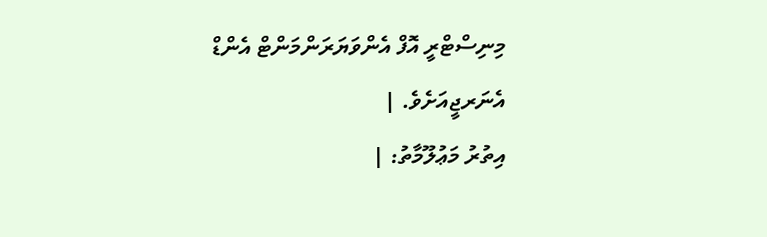މިނިސްޓްރީ އޮފް އެންވަޔަރަންމަންޓް އެންޑް އެނަރޖީއަށެވެ. |
އިތުރު މަޢުލޫމާތު: |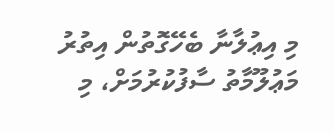މި އިޢުލާނާ ބެހޭގޮތުން އިތުރު މަޢުލޫމާތު ސާފުކުރުމަށް، މި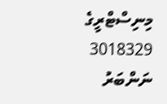މިނިސްޓްރީގެ 3018329 ނަންބަރު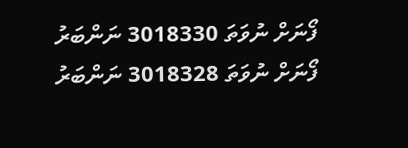ފޯނަށް ނުވަތަ 3018330 ނަންބަރު ފޯނަށް ނުވަތަ 3018328 ނަންބަރު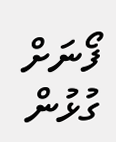ފޯނަށް ގުޅުން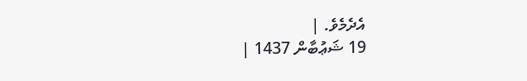އެދެމެވެ. |
19 ޝަޢުބާން 1437 |